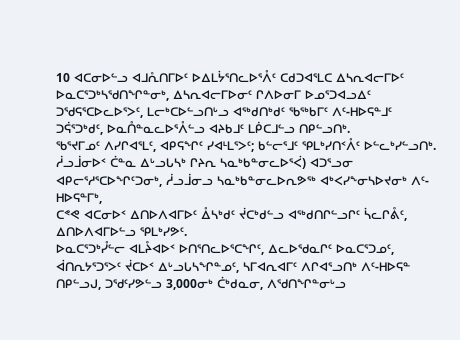10 ᐊᑕᓂᐅᓪᓗ ᐊᒧᕅᑎᒥᐅᑦ ᐅᐃᒪᔮᕐᑎᓚᐅᕐᐰᑦ ᑕᑯᑐᐊᕐᒪᑕ ᐃᓴᕆᐊᓕᒥᐅᑦ ᐅᓇᑕᕐᑐᒃᓴᖁᑎᖏᓐᓂᒃ, ᐃᓴᕆᐊᓕᒥᐅᓂᑦ ᒋᐱᐅᓂᒥ ᐅᓄᕐᑐᐊᓗᐃᑦ ᑐᖁᕋᕐᑕᐅᓚᐅᕐᐳᑦ, ᒪᓕᒃᑕᐅᓪᓗᑎᒡᓗ ᐊᖅᑯᑎᒃᑯᑦ ᖃᖅᑲᒥᑦ ᐱᑦ-ᕼᐅᕋᓐᒧᑦ ᑐᕌᕐᑐᒃᑯᑦ, ᐅᓇᑍᓐᓇᓚᐅᕐᐰᓪᓗ ᐊᔨᑲᒧᑦ ᒪᑮᑕᒧᓪᓗ ᑎᑭᓪᓗᑎᒃ.
ᖃᕐᔪᒥᓄᑦ ᐱᓯᒋᐊᕐᒪᑦ, ᐊᑭᕋᖏᑦ ᓯᐊᒻᒪᕐᐳᑦ; ᑲᓪᓕᕐᒧᑦ ᕿᒪᒃᓯᑎᑉᐰᑦ ᐅᓪᓚᒃᓯᓪᓗᑎᒃ.
ᓲᓗᒨᓂᐅᑉ ᑖᓐᓇ ᐃᒡᓗᒐᓴᒃ ᒋᔨᕆ ᓴᓇᒃᑲᓐᓂᓚᐅᕐᐹ) ᐊᑐᕐᓗᓂ ᐊᑭᓕᕐᓱᕐᑕᐅᖏᑦᑐᓂᒃ, ᓲᓗᒨᓂᓗ ᓴᓇᒃᑲᓐᓂᓚᐅᕆᕗᖅ ᐊᒃᐸᓯᖕᓂᓴᐅᔪᓂᒃ ᐱᑦ-ᕼᐅᕋᓐᒥᒃ,
ᑕᕝᕙ ᐊᑕᓂᐅᑉ ᐃᑎᐅᐱᐊᒥᐅᑦ ᐂᓴᒃᑯᑦ ᔫᑕᒃᑯᓪᓗ ᐊᖅᑯᑎᒋᓪᓗᒋᑦ ᓵᓚᒋᕔᑦ, ᐃᑎᐅᐱᐊᒥᐅᓪᓗ ᕿᒪᒃᓯᕗᑦ.
ᐅᓇᑕᕐᑐᒃᓮᓪᓕ ᐊᒪᔧᐊᐅᑉ ᐅᑎᕐᑎᓚᐅᕐᑕᖏᑦ, ᐃᓚᐅᖁᓇᒋᑦ ᐅᓇᑕᕐᑐᓄᑦ, ᐋᑎᕆᔭᕐᑐᕐᐳᑦ ᔫᑕᐅᑉ ᐃᒡᓗᒐᓴᖏᓐᓄᑦ, ᓴᒥᐊᕆᐊᒥᑦ ᐱᒋᐊᕐᓗᑎᒃ ᐱᑦ-ᕼᐅᕋᓐ ᑎᑭᓪᓗᒍ, ᑐᖁᑦᓯᕗᓪᓗ 3,000ᓂᒃ ᑖᒃᑯᓇᓂ, ᐱᖁᑎᖏᓐᓂᒡᓗ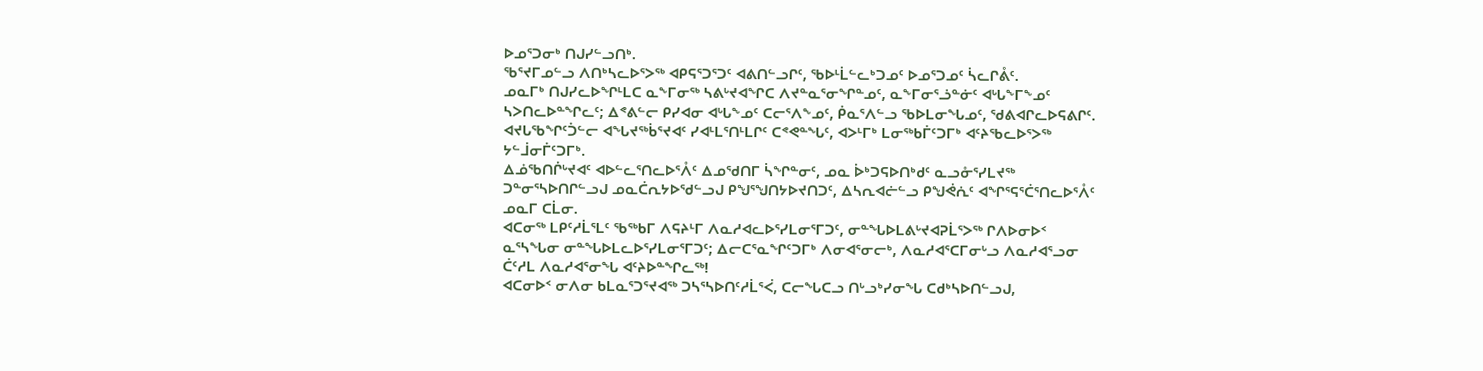ᐅᓄᕐᑐᓂᒃ ᑎᒍᓯᓪᓗᑎᒃ.
ᖃᕐᔪᒥᓄᓪᓗ ᐱᑎᒃᓴᓚᐅᕐᐳᖅ ᐊᑭᕋᕐᑐᕐᑐᑦ ᐊᕕᑎᓪᓗᒋᑦ, ᖃᐅᒻᒫᓪᓚᒃᑐᓄᑦ ᐅᓄᕐᑐᓄᑦ ᓵᓚᒋᕔᑦ.
ᓄᓇᒥᒃ ᑎᒍᓯᓚᐅᖏᒻᒪᑕ ᓇᖕᒥᓂᖅ ᓴᕕᒡᔪᐊᖏᑕ ᐱᔪᓐᓇᕐᓂᖏᓐᓄᑦ, ᓇᖕᒥᓂᕐᓘᓐᓃᑦ ᐊᒡᒐᖕᒥᖕᓄᑦ ᓴᐳᑎᓚᐅᓐᖏᓚᑦ; ᐃᕝᕕᓪᓕ ᑭᓯᐊᓂ ᐊᒡᒐᖕᓄᑦ ᑕᓕᕐᐱᖕᓄᑦ, ᑮᓇᕐᐱᓪᓗ ᖃᐅᒪᓂᖓᓄᑦ, ᖁᕕᐊᒋᓚᐅᕋᕕᒋᑦ.
ᐊᔪᒐᖃᖏᑦᑑᓪᓕ ᐊᖓᔪᖅᑳᕐᔪᐊᑦ ᓯᐊᒻᒪᕐᑎᒻᒪᒋᑦ ᑕᕝᕙᓐᖓᑦ, ᐊᐳᒻᒥᒃ ᒪᓂᖅᑲᒦᑦᑐᒥᒃ ᐊᑦᔨᖃᓚᐅᕐᐳᖅ ᔭᓪᒨᓂᒦᑦᑐᒥᒃ.
ᐃᓅᖃᑎᒌᒡᔪᐊᑦ ᐊᐅᓪᓚᕐᑎᓚᐅᕐᐰᑦ ᐃᓄᖁᑎᒥ ᓵᖏᓐᓂᑦ, ᓄᓇ ᐆᒃᑐᕋᐅᑎᒃᑯᑦ ᓇᓗᓁᕐᓯᒪᔪᖅ ᑐᓐᓂᕐᓴᐅᑎᒋᓪᓗᒍ ᓄᓇᑖᕆᔭᐅᖁᓪᓗᒍ ᑭᖑᕐᖑᑎᔭᐅᔪᑎᑐᑦ, ᐃᓴᕆᐊᓖᓪᓗ ᑭᖑᕚᕇᑦ ᐊᖏᕐᕋᕐᑖᕐᑎᓚᐅᕐᐰᑦ ᓄᓇᒥ ᑕᒫᓂ.
ᐊᑕᓂᖅ ᒪᑭᑦᓱᒫᕐᒪᑦ ᖃᖅᑲᒥ ᐱᕋᔨᒻᒥ ᐱᓇᓱᐊᓚᐅᕐᓯᒪᓂᕐᒥᑐᑦ, ᓂᓐᖓᐅᒪᕕᒡᔪᐊᕈᒫᕐᐳᖅ ᒋᐱᐅᓂᐅᑉ ᓇᕐᓴᖓᓂ ᓂᓐᖓᐅᒪᓚᐅᕐᓯᒪᓂᕐᒥᑐᑦ; ᐃᓕᑕᕐᓇᖏᑦᑐᒥᒃ ᐱᓂᐊᕐᓂᓕᒃ, ᐱᓇᓱᐊᕐᑕᒥᓂᒡᓗ ᐱᓇᓱᐊᕐᓗᓂ ᑖᑦᓱᒪ ᐱᓇᓱᐊᕐᓂᖓ ᐊᑦᔨᐅᓐᖏᓚᖅ!
ᐊᑕᓂᐅᑉ ᓂᐱᓂ ᑲᒪᓇᕐᑐᕐᔪᐊᖅ ᑐᓴᕐᓴᐅᑎᑦᓱᒫᕐᐹ, ᑕᓕᖓᑕᓗ ᑎᒡᓗᒃᓯᓂᖓ ᑕᑯᒃᓴᐅᑎᓪᓗᒍ,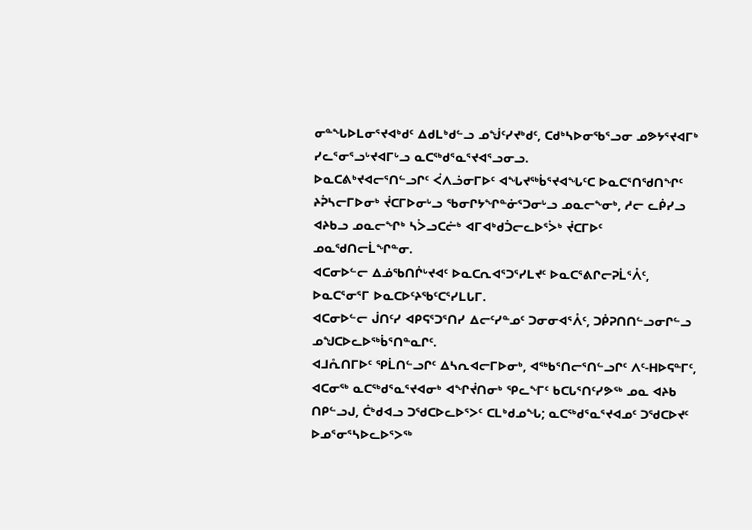ᓂᓐᖓᐅᒪᓂᕐᔪᐊᒃᑯᑦ ᐃᑯᒪᒃᑯᓪᓗ ᓄᖒᑦᓯᔪᒃᑯᑦ, ᑕᑯᒃᓴᐅᓂᖃᕐᓗᓂ ᓄᕗᔭᕐᔪᐊᒥᒃ ᓯᓚᕐᓂᕐᓗᒡᔪᐊᒥᒡᓗ ᓇᑕᖅᑯᕐᓇᕐᔪᐊᕐᓗᓂᓗ.
ᐅᓇᑕᕕᒃᔪᐊᓕᕐᑎᓪᓗᒋᑦ ᐹᐱᓘᓂᒥᐅᑦ ᐊᖓᔪᖅᑳᕐᔪᐊᖓᑦᑕ ᐅᓇᑕᕐᑎᖁᑎᖏᑦ ᔨᕉᓴᓕᒥᐅᓂᒃ ᔫᑕᒥᐅᓂᒡᓗ ᖃᓂᒋᔭᖏᓐᓃᕐᑐᓂᒡᓗ ᓄᓇᓕᖕᓂᒃ, ᓱᓕ ᓚᑮᓯᓗ ᐊᔨᑲᓗ ᓄᓇᓕᖏᒃ ᓴᐴᓗᑕᓖᒃ ᐊᒥᐊᒃᑯᑑᓕᓚᐅᕐᐴᒃ ᔫᑕᒥᐅᑦ ᓄᓇᖁᑎᓕᒫᖏᓐᓂ.
ᐊᑕᓂᐅᓪᓕ ᐃᓅᖃᑎᒌᒡᔪᐊᑦ ᐅᓇᑕᕆᐊᕐᑐᕐᓯᒪᔪᑦ ᐅᓇᑕᕐᕕᒋᓕᕈᒫᕐᐰᑦ, ᐅᓇᑕᕐᓂᕐᒥ ᐅᓇᑕᐅᑦᔨᖃᑦᑕᕐᓯᒪᒐᒥ.
ᐊᑕᓂᐅᓪᓕ ᒎᑎᑦᓯ ᐊᑭᕋᕐᑐᕐᑎᓯ ᐃᓕᑦᓯᓐᓄᑦ ᑐᓂᓂᐊᕐᐰᑦ, ᑐᑮᕈᑎᑎᓪᓗᓂᒋᓪᓗ ᓄᖑᑕᐅᓚᐅᖅᑳᕐᑎᓐᓇᒋᑦ.
ᐊᒧᕅᑎᒥᐅᑦ ᕿᒫᑎᓪᓗᒋᑦ ᐃᓴᕆᐊᓕᒥᐅᓂᒃ, ᐊᖅᑲᕐᑎᓕᕐᑎᓪᓗᒋᑦ ᐱᑦ-ᕼᐅᕋᓐᒥᑦ, ᐊᑕᓂᖅ ᓇᑕᖅᑯᕐᓇᕐᔪᐊᓂᒃ ᐊᖏᔫᑎᓂᒃ ᕿᓚᖕᒥᑦ ᑲᑕᒐᕐᑎᑦᓯᕗᖅ ᓄᓇ ᐊᔨᑲ ᑎᑭᓪᓗᒍ, ᑖᒃᑯᐊᓗ ᑐᖁᑕᐅᓚᐅᕐᐳᑦ ᑕᒪᒃᑯᓄᖓ; ᓇᑕᖅᑯᕐᓇᕐᔪᐊᓄᑦ ᑐᖁᑕᐅᔪᑦ ᐅᓄᕐᓂᕐᓴᐅᓚᐅᕐᐳᖅ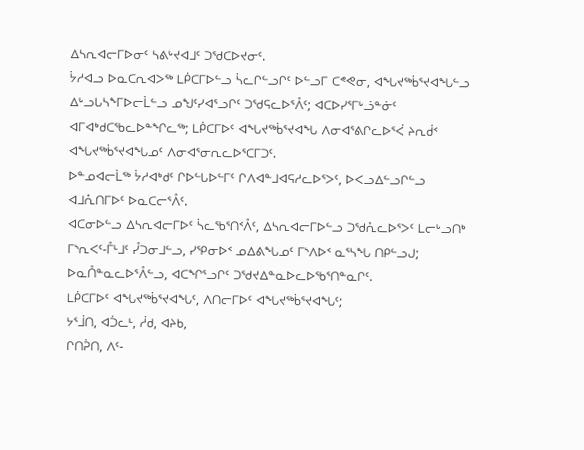ᐃᓴᕆᐊᓕᒥᐅᓂᑦ ᓴᕕᒡᔪᐊᒧᑦ ᑐᖁᑕᐅᔪᓂᑦ.
ᔮᓱᐊᓗ ᐅᓇᑕᕆᐊᐳᖅ ᒪᑮᑕᒥᐅᓪᓗ ᓵᓚᒋᓪᓗᒋᑦ ᐅᓪᓗᒥ ᑕᕝᕙᓂ, ᐊᖓᔪᖅᑳᕐᔪᐊᖓᓪᓗ ᐃᒡᓗᒐᓴᖕᒥᐅᓕᒫᓪᓗ ᓄᖑᑦᓯᐊᕐᓗᒋᑦ ᑐᖁᕋᓚᐅᕐᐰᑦ; ᐊᑕᐅᓯᕐᒥᒡᓘᓐᓃᑦ ᐊᒥᐊᒃᑯᑕᖃᓚᐅᓐᖏᓚᖅ; ᒪᑮᑕᒥᐅᑦ ᐊᖓᔪᖅᑳᕐᔪᐊᖓ ᐱᓂᐊᕐᕕᒋᓚᐅᕐᐹ ᔨᕆᑰᑉ ᐊᖓᔪᖅᑳᕐᔪᐊᖓᓄᑦ ᐱᓂᐊᕐᓂᕆᓚᐅᕐᑕᒥᑐᑦ.
ᐅᓐᓄᐊᓕᒫᖅ ᔮᓱᐊᒃᑯᑦ ᒋᐅᓪᒐᐅᓪᒥᑦ ᒋᐱᐊᓐᒧᐊᕋᓱᓚᐅᕐᐳᑦ, ᐅᐸᓗᐃᓪᓗᒋᓪᓗ ᐊᒧᕅᑎᒥᐅᑦ ᐅᓇᑕᓕᕐᐰᑦ.
ᐊᑕᓂᐅᓪᓗ ᐃᓴᕆᐊᓕᒥᐅᑦ ᓵᓚᖃᕐᑎᑉᐰᑦ, ᐃᓴᕆᐊᓕᒥᐅᓪᓗ ᑐᖁᕅᓚᐅᕐᐳᑦ ᒪᓕᒡᓗᑎᒃ ᒥᔅᕆᐸᑦ-ᒤᒻᒧᑦ ᓮᑐᓂᒧᓪᓗ, ᓯᕿᓂᐅᑉ ᓄᐃᕕᖓᓄᑦ ᒥᔅᐱᐅᑉ ᓇᕐᓴᖓ ᑎᑭᓪᓗᒍ; ᐅᓇᑍᓐᓇᓚᐅᕐᐰᓪᓗ, ᐊᑕᖏᕐᓗᒋᑦ ᑐᖁᔪᐃᓐᓇᐅᓚᐅᖃᕐᑎᓐᓇᒋᑦ.
ᒪᑮᑕᒥᐅᑦ ᐊᖓᔪᖅᑳᕐᔪᐊᖓᑦ, ᐱᑎᓕᒥᐅᑦ ᐊᖓᔪᖅᑳᕐᔪᐊᖓᑦ;
ᔭᕐᒨᑎ, ᐊᑑᓚᒻ, ᓲᑯ, ᐊᔨᑲ,
ᒋᑎᕉᑎ, ᐱᑦ-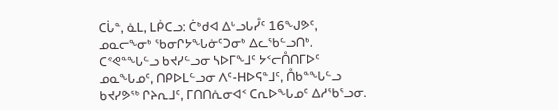ᑕᒑᓐ, ᓈᒪ, ᒪᑮᑕᓗ: ᑖᒃᑯᐊ ᐃᒡᓗᒐᓮᑦ 16ᖑᕗᑦ, ᓄᓇᓕᖕᓂᒃ ᖃᓂᒋᔭᖓᓃᑦᑐᓂᒃ ᐃᓚᖃᓪᓗᑎᒃ.
ᑕᕝᕙᓐᖓᓪᓗ ᑲᔪᓯᓪᓗᓂ ᓴᐅᒥᖕᒧᑦ ᔭᑉᓕᑍᑎᒥᐅᑦ ᓄᓇᖓᓄᑦ, ᑎᑭᐅᒪᓪᓗᓂ ᐱᑦ-ᕼᐅᕋᓐᒧᑦ, ᑍᑲᓐᖓᓪᓗ ᑲᔪᓯᕗᖅ ᒋᔨᕆᒧᑦ, ᒥᑎᑎᕇᓂᐊᑉ ᑕᕆᐅᖓᓄᑦ ᐃᓱᖃᕐᓗᓂ.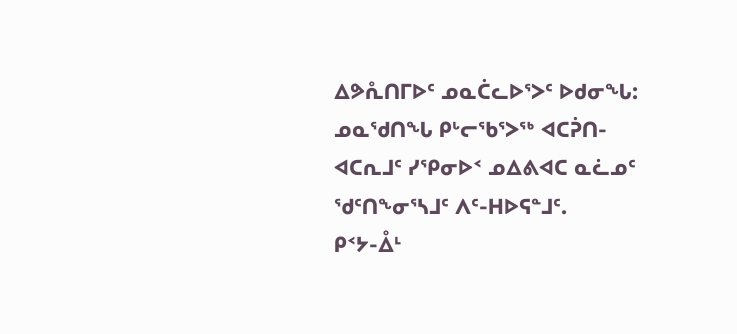ᐃᕗᕅᑎᒥᐅᑦ ᓄᓇᑖᓚᐅᕐᐳᑦ ᐅᑯᓂᖓ: ᓄᓇᖁᑎᖓ ᑭᒡᓕᖃᕐᐳᖅ ᐊᑕᕉᑎ-ᐊᑕᕆᒧᑦ ᓯᕿᓂᐅᑉ ᓄᐃᕕᐊᑕ ᓇᓛᓄᑦ ᖁᑦᑎᖕᓂᕐᓴᒧᑦ ᐱᑦ-ᕼᐅᕋᓐᒧᑦ.
ᑭᑉᔭ-ᐂᒻ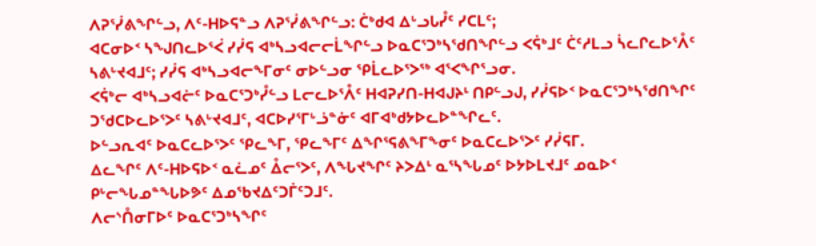ᐱᕈᕐᓰᕕᖏᓪᓗ, ᐱᑦ-ᕼᐅᕋᓐᓗ ᐱᕈᕐᓰᕕᖏᓪᓗ: ᑖᒃᑯᐊ ᐃᒡᓗᒐᓮᑦ ᓯᑕᒪᑦ;
ᐊᑕᓂᐅᑉ ᓴᖑᑎᓚᐅᕐᐹ ᓯᓰᕋ ᐊᒃᓴᓗᐊᓕᓕᒫᖏᓪᓗ ᐅᓇᑕᕐᑐᒃᓴᖁᑎᖏᓪᓗ ᐸᕌᒃᒧᑦ ᑖᑦᓱᒪᓗ ᓵᓚᒋᓚᐅᕐᐰᑦ ᓴᕕᒡᔪᐊᒧᑦ; ᓯᓰᕋ ᐊᒃᓴᓗᐊᓕᖕᒥᓂᑦ ᓂᐅᓪᓗᓂ ᕿᒫᓚᐅᕐᐳᖅ ᐊᕐᐸᖏᕐᓗᓂ.
ᐸᕌᒃᓕ ᐊᒃᓴᓗᐊᓖᑦ ᐅᓇᑕᕐᑐᒃᓮᓪᓗ ᒪᓕᓚᐅᕐᐰᑦ ᕼᐊᕈᓯᑎ-ᕼᐊᒍᔨᒻ ᑎᑭᓪᓗᒍ, ᓯᓰᕋᐅᑉ ᐅᓇᑕᕐᑐᒃᓴᖁᑎᖏᑦ ᑐᖁᑕᐅᓚᐅᕐᐳᑦ ᓴᕕᒡᔪᐊᒧᑦ, ᐊᑕᐅᓯᕐᒥᒡᓘᓐᓃᑦ ᐊᒥᐊᒃᑯᔭᐅᓚᐅᓐᖏᓚᑦ.
ᐅᓪᓗᕆᐊᑦ ᐅᓇᑕᓚᐅᕐᐳᑦ ᕿᓚᖕᒥ, ᕿᓚᖕᒥᑦ ᐃᖏᕐᕋᕕᖕᒥᖕᓂᑦ ᐅᓇᑕᓚᐅᕐᐳᑦ ᓯᓰᕋᒥ.
ᐃᓚᖏᑦ ᐱᑦ-ᕼᐅᕋᐅᑉ ᓇᓛᓄᑦ ᐂᓕᕐᐳᑦ, ᐱᖓᔪᖏᑦ ᔨᐳᐃᒻ ᓇᕐᓴᖓᓄᑦ ᐅᔭᐅᒪᔪᒧᑦ ᓄᓇᐅᑉ ᑭᒡᓕᖓᓄᓐᖓᐅᕗᑦ ᐃᓄᖃᔪᐃᑦᑐᒦᑦᑐᒧᑦ.
ᐱᓕᔅᑍᓂᒥᐅᑦ ᐅᓇᑕᕐᑐᒃᓴᖏᑦ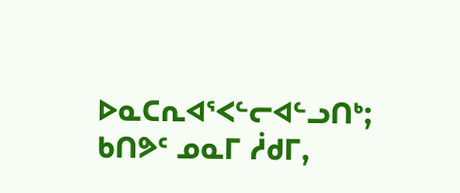ᐅᓇᑕᕆᐊᕐᐸᓪᓕᐊᓪᓗᑎᒃ; ᑲᑎᕗᑦ ᓄᓇᒥ ᓲᑯᒥ,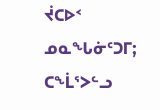ᔫᑕᐅᑉ ᓄᓇᖓᓃᑦᑐᒥ; ᑕᖕᒫᕐᐳᓪᓗ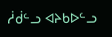ᓲᑰᓪᓗ ᐊᔨᑲᐅᓪᓗ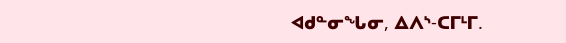ᐊᑯᓐᓂᖓᓂ, ᐃᐱᔅ-ᑕᒥᒻᒥ.